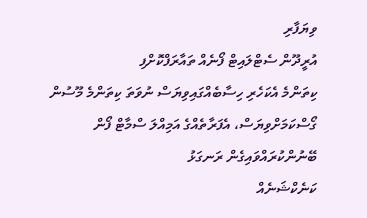ވިޔަފާރި
އުރީދޫން ސެޓްލައިޓް ފޯނެއް ތައާރަފްކޮށްފި
ކިތަންމެ އެކަހެރި ހިސާބެއްގައިވިޔަސް ނުވަތަ ކިތަންމެ މޫސުން
ގޯސްކަމަށްވިޔަސް، އެފަރާތެއްގެ އަމިއްލަ ސްމާޓް ފޯން ބޭނުންކުރައްވައިގެން ރަނގަޅު
ކަނެކްޝަނެއް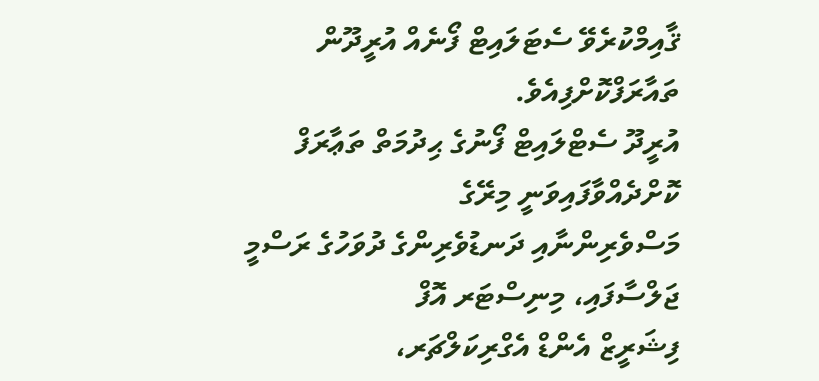ޤާއިމްކުރެވޭ ސެޓަލައިޓް ފޯނެއް އުރީދޫން ތައާރަފްކޮށްފިއެވެ.
އުރީދޫ ސެޓްލައިޓް ފޯނުގެ ޙިދުމަތް ތަޢާރަފް ކޮށްދެއްވާފައިވަނީ މިރޭގެ
މަސްވެރިންނާއި ދަނޑުވެރިންގެ ދުވަހުގެ ރަސްމީ ޖަލްސާފައި، މިނިސްޓަރ އޮފް
ފިޝަރީޒް އެންޑް އެގްރިކަލްޗަރ،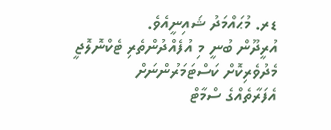ޑރ. މުޙައްމަދު ޝައިނީއެވެ.
އުރީދޫން ބުނީ މި އުފެއްދުންތެރި ޓެކްނޮލޮޖީ މެދުވެރިކޮށް ކަސްޓަމަރުންނަށް
އެފަރާތެއްގެ ސްމާޓް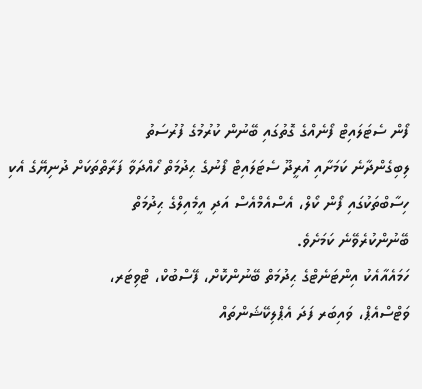ފޯން ސެޓަލައިޓް ފޯނެއްގެ ގޮތުގައި ބޭނުން ކުރުމުގެ ފުރުސަތު
ލިބިގެންދާނެ ކަމަށާއި އުރީދޫ ސެޓަލައިޓް ފޯނުގެ ޙިދުމަތް ހޯއްދަވާ ފަރާތްތަކަށް ދުނިޔޭގެ އެކި ހިސާބްތަކުގައި ފޯން ކޯލް، އެސްއެމްއެސް އަދި އީމެއިލްގެ ޙިދުމަތް
ބޭނުންކުރެވޭނެ ކަމަށެވެ.
ހަމައެއާއެކު އިންޓަނެޓްގެ ޙިދުމަތް ބޭނުންކޮށް، ފޭސްބުކް، ޓްވިޓަރ،
ވަޓްސްއެޕް، ވައިބަރ ފަދަ އެޕްލިކޭޝަންތައް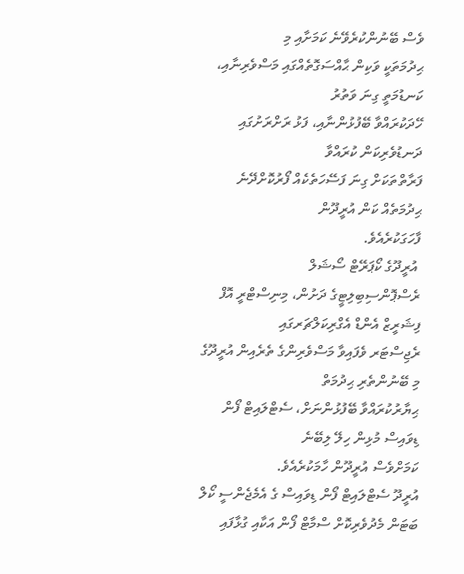ވެސް ބޭނުންކުރެވޭނެ ކަމަށާއި މި
ޙިދުމަތަކީ ވަކިން ޙާއްސަގޮތެއްގައި މަސްވެރިނާއި، ކަނޑުމަތީ ގިނަ ވަތުރު
ހޭދަކުރައްވާ ބޭފުޅުންނާއި، ފަޅު ރަށްރަށުގައި ދަނޑުވެރިކަން ކުރައްވާ
ފަރާތްތަކަށް ގިނަ ފަސޭހަތެކެއް ފޯރުކޮށްދޭނެ ޙިދުމަތެއް ކަން އުރީދޫން
ފާހަގަކުރެއެވެ.
 އުރީދޫގެ ކޯޕަރޭޓް ސޯޝަލް
ރެސްޕޮންސިބިލިޓީގެ ދަށުން، މިނިސްޓްރީ އޮފް ފިޝަރީޒް އެންޑް އެގްރިކަލްޗަރގައި
ރެޖިސްޓަރ ވެފައިވާ މަސްވެރިންގެ ތެރެއިން އުރީދޫގެ މި ބޭނުންތެރި ޙިދުމަތް
ޙިޔާރުކުރައްވާ ބޭފުޅުންނަށް، ސެޓްލައިޓް ފޯން ޑިވައިސް މުޅިން ހިލޭ ލިބޭނެ
ކަމަށްވެސް އުރީދޫން ހާމަކުރެއެވެ.
އުރީދޫ ސެޓްލައިޓް ފޯން ޑިވައިސް ގެ އެމެޖެންސީ ކޯލް
ބަޓަން މެދުވެރިކޮށް ސްމާޓް ފޯން އަކާއި ގުޅާފައި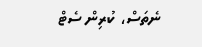ނެތަސް، ކުރިން ސެޓް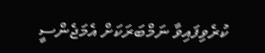ކުރެވިފައިވާ ނަމްބަރަކަށް އެމަޖެންސީ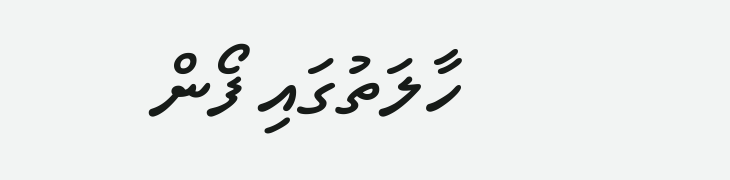ހާލަތުގައި ފޯން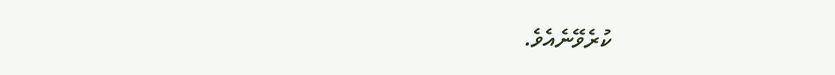ކުރެވޭނެއެވެ.